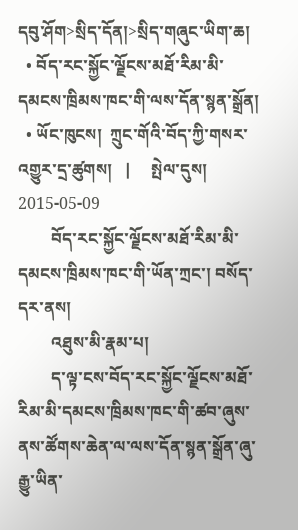དབུ་ཤོག>སྲིད་དོན།>སྲིད་གཞུང་ཡིག་ཆ།
  • བོད་རང་སྐྱོང་ལྗོངས་མཐོ་རིམ་མི་དམངས་ཁྲིམས་ཁང་གི་ལས་དོན་སྙན་སྒྲོན།
  • ཡོང་ཁུངས།  ཀྲུང་གོའི་བོད་ཀྱི་གསར་འགྱུར་དྲ་ཚུགས།   |     སྤེལ་དུས།  2015-05-09
        བོད་རང་སྐྱོང་ལྗོངས་མཐོ་རིམ་མི་དམངས་ཁྲིམས་ཁང་གི་ཡོན་ཀྲང་། བསོད་དར་ནས།
        འཐུས་མི་རྣམ་པ།
        ད་ལྟ་ངས་བོད་རང་སྐྱོང་ལྗོངས་མཐོ་རིམ་མི་དམངས་ཁྲིམས་ཁང་གི་ཚབ་ཞུས་ནས་ཚོགས་ཆེན་ལ་ལས་དོན་སྙན་སྒྲོན་ཞུ་རྒྱུ་ཡིན་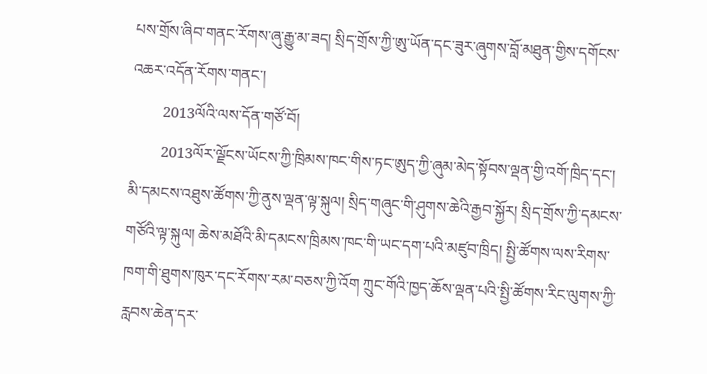པས་གྲོས་ཞིབ་གནང་རོགས་ཞུ་རྒྱུ་མ་ཟད། སྲིད་གྲོས་ཀྱི་ཨུ་ཡོན་དང་ཟུར་ཞུགས་བློ་མཐུན་གྱིས་དགོངས་འཆར་འདོན་རོགས་གནང་།
        2013ལོའི་ལས་དོན་གཙོ་བོ།
        2013ལོར་ལྗོངས་ཡོངས་ཀྱི་ཁྲིམས་ཁང་གིས་ཏང་ཨུད་ཀྱི་ཞུམ་མེད་སྟོབས་ལྡན་གྱི་འགོ་ཁྲིད་དང་། མི་དམངས་འཐུས་ཚོགས་ཀྱི་ནུས་ལྡན་ལྟ་སྐུལ། སྲིད་གཞུང་གི་ཤུགས་ཆེའི་རྒྱབ་སྐྱོར། སྲིད་གྲོས་ཀྱི་དམངས་གཙོའི་ལྟ་སྐུལ། ཆེས་མཐོའི་མི་དམངས་ཁྲིམས་ཁང་གི་ཡང་དག་པའི་མཛུབ་ཁྲིད། སྤྱི་ཚོགས་ལས་རིགས་ཁག་གི་ཐུགས་ཁུར་དང་རོགས་རམ་བཅས་ཀྱི་འོག ཀྲུང་གོའི་ཁྱད་ཆོས་ལྡན་པའི་སྤྱི་ཚོགས་རིང་ལུགས་ཀྱི་རླབས་ཆེན་དར་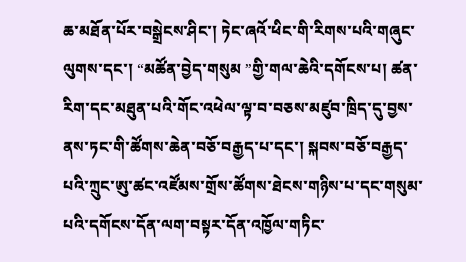ཆ་མཐོན་པོར་བསྒྲེངས་ཤིང་། ཏེང་ཞའོ་ཕིང་གི་རིགས་པའི་གཞུང་ལུགས་དང་། “མཚོན་བྱེད་གསུམ ”གྱི་གལ་ཆེའི་དགོངས་པ། ཚན་རིག་དང་མཐུན་པའི་གོང་འཕེལ་ལྟ་བ་བཅས་མཛུབ་ཁྲིད་དུ་བྱས་ནས་ཏང་གི་ཚོགས་ཆེན་བཅོ་བརྒྱད་པ་དང་། སྐབས་བཅོ་བརྒྱད་པའི་ཀྲུང་ཨུ་ཚང་འཛོམས་གྲོས་ཚོགས་ཐེངས་གཉིས་པ་དང་གསུམ་པའི་དགོངས་དོན་ལག་བསྟར་དོན་འཁྱོལ་གཏིང་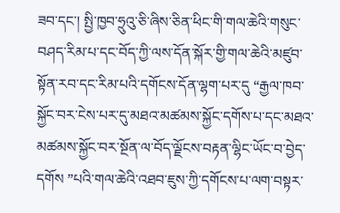ཟབ་དང་། སྤྱི་ཁྱབ་ཧྲུའུ་ཅི་ཞིས་ཅིན་ཕིང་གི་གལ་ཆེའི་གསུང་བཤད་རིམ་པ་དང་བོད་ཀྱི་ལས་དོན་སྐོར་གྱི་གལ་ཆེའི་མཛུབ་སྟོན་རབ་དང་རིམ་པའི་དགོངས་དོན་ལྷག་པར་དུ “རྒྱལ་ཁབ་སྐྱོང་བར་ངེས་པར་དུ་མཐའ་མཚམས་སྐྱོང་དགོས་པ་དང་མཐའ་མཚམས་སྐྱོང་བར་སྔོན་ལ་བོད་ལྗོངས་བརྟན་ལྷིང་ཡོང་བ་བྱེད་དགོས ”པའི་གལ་ཆེའི་འཐབ་ཇུས་ཀྱི་དགོངས་པ་ལག་བསྟར་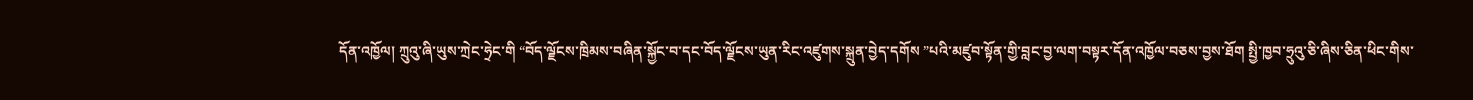དོན་འཁྱོལ། ཀྲུའུ་ཞི་ཡུས་ཀྲེང་ཧྲེང་གི “བོད་ལྗོངས་ཁྲིམས་བཞིན་སྐྱོང་བ་དང་བོད་ལྗོངས་ཡུན་རིང་འཛུགས་སྐྲུན་བྱེད་དགོས ”པའི་མཛུབ་སྟོན་གྱི་བླང་བྱ་ལག་བསྟར་དོན་འཁྱོལ་བཅས་བྱས་ཐོག སྤྱི་ཁྱབ་ཧྲུའུ་ཅི་ཞིས་ཅིན་ཕིང་གིས་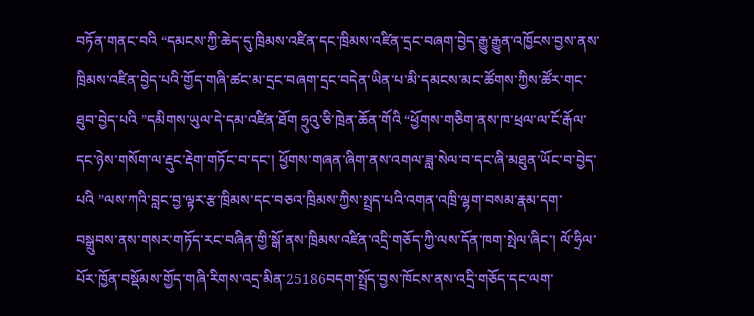བཏོན་གནང་བའི “དམངས་ཀྱི་ཆེད་དུ་ཁྲིམས་འཛིན་དང་ཁྲིམས་འཛིན་དྲང་བཞག་བྱེད་རྒྱུ་རྒྱུན་འཁྱོངས་བྱས་ནས་ཁྲིམས་འཛིན་བྱེད་པའི་གྱོད་གཞི་ཚང་མ་དྲང་བཞག་དྲང་བདེན་ཡིན་པ་མི་དམངས་མང་ཚོགས་ཀྱིས་ཚོར་གང་ཐུབ་བྱེད་པའི ”དམིགས་ཡུལ་དེ་དམ་འཛིན་ཐོག ཧྲུའུ་ཅི་ཁྲེན་ཆོན་གོའི “ཕྱོགས་གཅིག་ནས་ཁ་ཕྲལ་ལ་ངོ་རྒོལ་དང་ཉེས་གསོག་ལ་རྡུང་རྡེག་གཏོང་བ་དང་། ཕྱོགས་གཞན་ཞིག་ནས་འགལ་ཟླ་སེལ་བ་དང་ཞི་མཐུན་ཡོང་བ་བྱེད་པའི ”ལས་ཀའི་བླང་བྱ་ལྟར་རྩ་ཁྲིམས་དང་བཅའ་ཁྲིམས་ཀྱིས་སྤྲད་པའི་འགན་འཁྲི་ལྷག་བསམ་རྣམ་དག་བསྒྲུབས་ནས་གསར་གཏོད་རང་བཞིན་གྱི་སྒོ་ནས་ཁྲིམས་འཛིན་འདྲི་གཅོད་ཀྱི་ལས་དོན་ཁག་སྤེལ་ཞིང་། ལོ་ཧྲིལ་པོར་ཁྱོན་བསྡོམས་གྱོད་གཞི་རིགས་འདྲ་མིན་25186བདག་སྤྲོད་བྱས་ཁོངས་ནས་འདྲི་གཅོད་དང་ལག་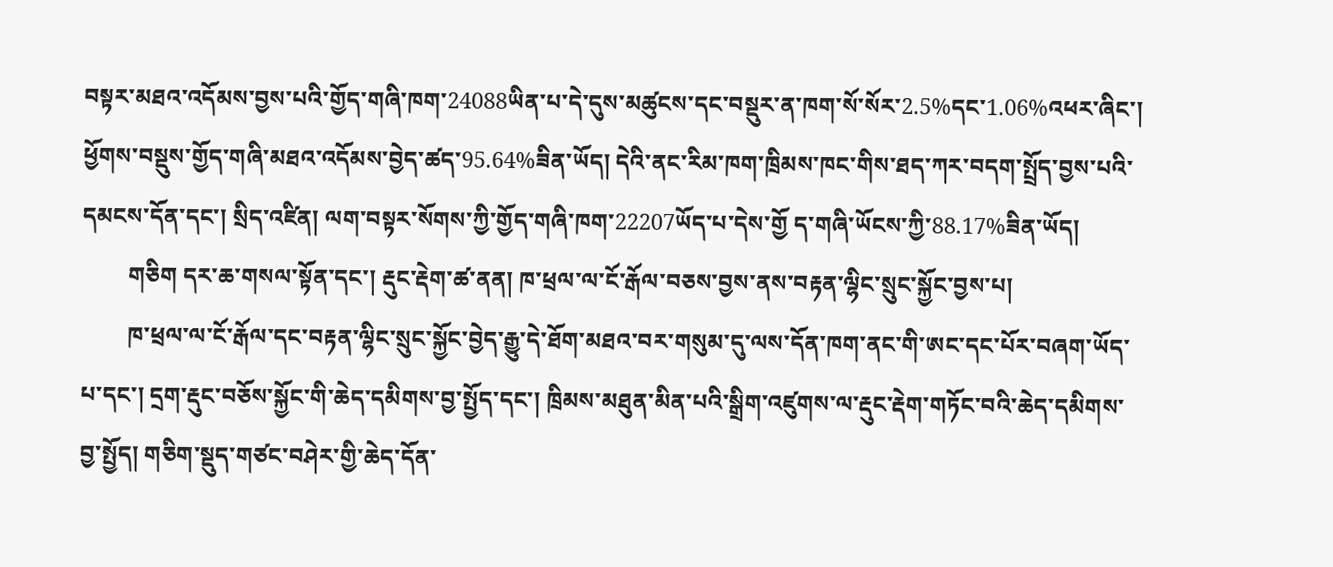བསྟར་མཐའ་འདོམས་བྱས་པའི་གྱོད་གཞི་ཁག་24088ཡིན་པ་དེ་དུས་མཚུངས་དང་བསྡུར་ན་ཁག་སོ་སོར་2.5%དང་1.06%འཕར་ཞིང་། ཕྱོགས་བསྡུས་གྱོད་གཞི་མཐའ་འདོམས་བྱེད་ཚད་95.64%ཟིན་ཡོད། དེའི་ནང་རིམ་ཁག་ཁྲིམས་ཁང་གིས་ཐད་ཀར་བདག་སྤྲོད་བྱས་པའི་དམངས་དོན་དང་། སྲིད་འཛིན། ལག་བསྟར་སོགས་ཀྱི་གྱོད་གཞི་ཁག་22207ཡོད་པ་དེས་གྱོ ད་གཞི་ཡོངས་ཀྱི་88.17%ཟིན་ཡོད།
        གཅིག དར་ཆ་གསལ་སྟོན་དང་། རྡུང་རྡེག་ཚ་ནན། ཁ་ཕྲལ་ལ་ངོ་རྒོལ་བཅས་བྱས་ནས་བརྟན་ལྷིང་སྲུང་སྐྱོང་བྱས་པ།
        ཁ་ཕྲལ་ལ་ངོ་རྒོལ་དང་བརྟན་ལྷིང་སྲུང་སྐྱོང་བྱེད་རྒྱུ་དེ་ཐོག་མཐའ་བར་གསུམ་དུ་ལས་དོན་ཁག་ནང་གི་ཨང་དང་པོར་བཞག་ཡོད་པ་དང་། དྲག་རྡུང་བཅོས་སྐྱོང་གི་ཆེད་དམིགས་བྱ་སྤྱོད་དང་། ཁྲིམས་མཐུན་མིན་པའི་སྒྲིག་འཛུགས་ལ་རྡུང་རྡེག་གཏོང་བའི་ཆེད་དམིགས་བྱ་སྤྱོད། གཅིག་སྡུད་གཙང་བཤེར་གྱི་ཆེད་དོན་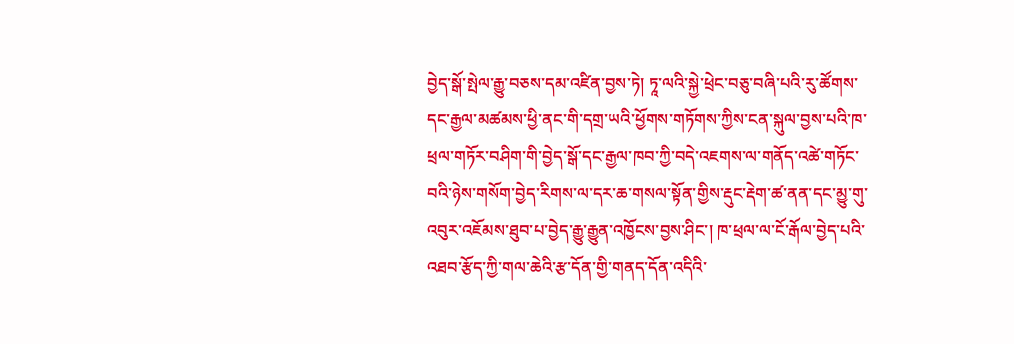བྱེད་སྒོ་སྤེལ་རྒྱུ་བཅས་དམ་འཛིན་བྱས་ཏེ། ཏཱ་ལའི་སྐྱེ་ཕྲེང་བཅུ་བཞི་པའི་རུ་ཚོགས་དང་རྒྱལ་མཚམས་ཕྱི་ནང་གི་དགྲ་ཡའི་ཕྱོགས་གཏོགས་ཀྱིས་ངན་སྐུལ་བྱས་པའི་ཁ་ཕྲལ་གཏོར་བཤིག་གི་བྱེད་སྒོ་དང་རྒྱལ་ཁབ་ཀྱི་བདེ་འཇགས་ལ་གནོད་འཚེ་གཏོང་བའི་ཉེས་གསོག་བྱེད་རིགས་ལ་དར་ཆ་གསལ་སྟོན་གྱིས་རྡུང་རྡེག་ཚ་ནན་དང་མྱུ་གུ་འབུར་འཇོམས་ཐུབ་པ་བྱེད་རྒྱུ་རྒྱུན་འཁྱོངས་བྱས་ཤིང་། ཁ་ཕྲལ་ལ་ངོ་རྒོལ་བྱེད་པའི་འཐབ་རྩོད་ཀྱི་གལ་ཆེའི་རྩ་དོན་གྱི་གནད་དོན་འདིའི་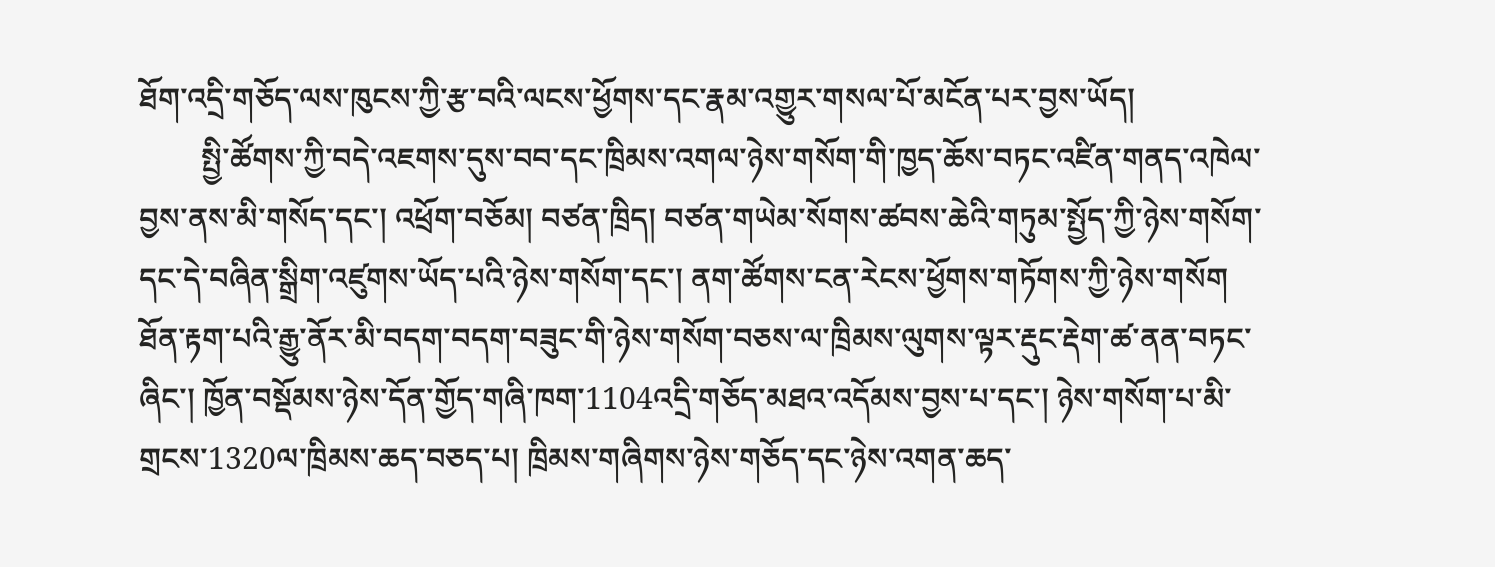ཐོག་འདྲི་གཅོད་ལས་ཁུངས་ཀྱི་རྩ་བའི་ལངས་ཕྱོགས་དང་རྣམ་འགྱུར་གསལ་པོ་མངོན་པར་བྱས་ཡོད།
        སྤྱི་ཚོགས་ཀྱི་བདེ་འཇགས་དུས་བབ་དང་ཁྲིམས་འགལ་ཉེས་གསོག་གི་ཁྱད་ཆོས་བཏང་འཛིན་གནད་འཁེལ་བྱས་ནས་མི་གསོད་དང་། འཕྲོག་བཅོམ། བཙན་ཁྲིད། བཙན་གཡེམ་སོགས་ཚབས་ཆེའི་གཏུམ་སྤྱོད་ཀྱི་ཉེས་གསོག་དང་དེ་བཞིན་སྒྲིག་འཛུགས་ཡོད་པའི་ཉེས་གསོག་དང་། ནག་ཚོགས་ངན་རེངས་ཕྱོགས་གཏོགས་ཀྱི་ཉེས་གསོག ཐོན་རྟག་པའི་རྒྱུ་ནོར་མི་བདག་བདག་བཟུང་གི་ཉེས་གསོག་བཅས་ལ་ཁྲིམས་ལུགས་ལྟར་རྡུང་རྡེག་ཚ་ནན་བཏང་ཞིང་། ཁྱོན་བསྡོམས་ཉེས་དོན་གྱོད་གཞི་ཁག་1104འདྲི་གཅོད་མཐའ་འདོམས་བྱས་པ་དང་། ཉེས་གསོག་པ་མི་གྲངས་1320ལ་ཁྲིམས་ཆད་བཅད་པ། ཁྲིམས་གཞིགས་ཉེས་གཅོད་དང་ཉེས་འགན་ཆད་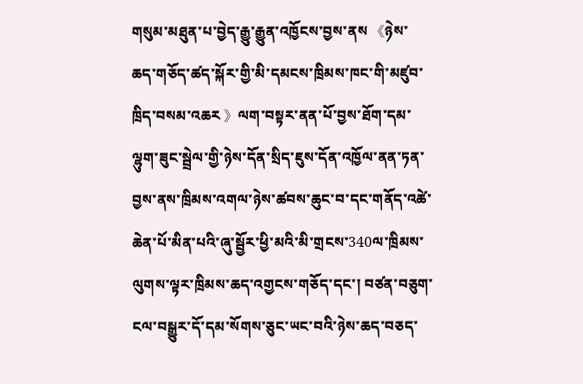གསུམ་མཐུན་པ་བྱེད་རྒྱུ་རྒྱུན་འཁྱོངས་བྱས་ནས 《ཉེས་ཆད་གཅོད་ཚད་སྐོར་གྱི་མི་དམངས་ཁྲིམས་ཁང་གི་མཛུབ་ཁྲིད་བསམ་འཆར 》ལག་བསྟར་ནན་པོ་བྱས་ཐོག་དམ་ལྷུག་ཟུང་སྦྲེལ་གྱི་ཉེས་དོན་སྲིད་ཇུས་དོན་འཁྱོལ་ནན་ཏན་བྱས་ནས་ཁྲིམས་འགལ་ཉེས་ཚབས་ཆུང་བ་དང་གནོད་འཚེ་ཆེན་པོ་མིན་པའི་ཞུ་སྦྱོར་ཕྱི་མའི་མི་གྲངས་340ལ་ཁྲིམས་ལུགས་ལྟར་ཁྲིམས་ཆད་འགྱངས་གཅོད་དང་། བཙན་བཅུག་ངལ་བསྒྱུར་དོ་དམ་སོགས་ཅུང་ཡང་བའི་ཉེས་ཆད་བཅད་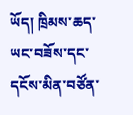ཡོད། ཁྲིམས་ཆད་ཡང་བཟོས་དང་དངོས་མིན་བཙོན་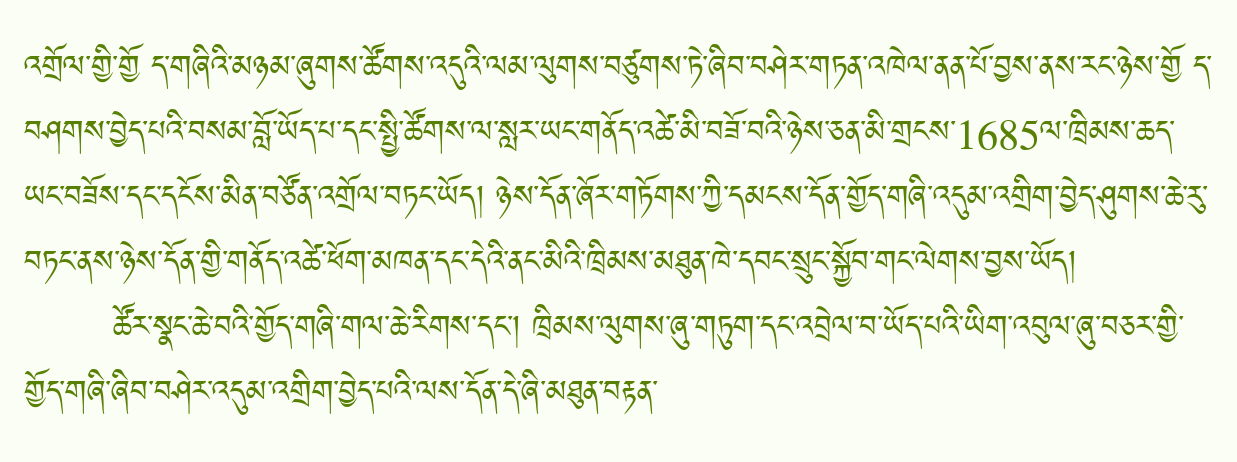འགྲོལ་གྱི་གྱོ ད་གཞིའི་མཉམ་ཞུགས་ཚོགས་འདུའི་ལམ་ལུགས་བཙུགས་ཏེ་ཞིབ་བཤེར་གཏན་འཁེལ་ནན་པོ་བྱས་ནས་རང་ཉེས་གྱོ ད་བཤགས་བྱེད་པའི་བསམ་བློ་ཡོད་པ་དང་སྤྱི་ཚོགས་ལ་སླར་ཡང་གནོད་འཚེ་མི་བཟོ་བའི་ཉེས་ཅན་མི་གྲངས་1685ལ་ཁྲིམས་ཆད་ཡང་བཟོས་དང་དངོས་མིན་བཙོན་འགྲོལ་བཏང་ཡོད། ཉེས་དོན་ཞོར་གཏོགས་ཀྱི་དམངས་དོན་གྱོད་གཞི་འདུམ་འགྲིག་བྱེད་ཤུགས་ཆེ་རུ་བཏང་ནས་ཉེས་དོན་གྱི་གནོད་འཚེ་ཕོག་མཁན་དང་དེའི་ནང་མིའི་ཁྲིམས་མཐུན་ཁེ་དབང་སྲུང་སྐྱོབ་གང་ལེགས་བྱས་ཡོད།
        ཚོར་སྣང་ཆེ་བའི་གྱོད་གཞི་གལ་ཆེ་རིགས་དང་། ཁྲིམས་ལུགས་ཞུ་གཏུག་དང་འབྲེལ་བ་ཡོད་པའི་ཡིག་འབུལ་ཞུ་བཅར་གྱི་གྱོད་གཞི་ཞིབ་བཤེར་འདུམ་འགྲིག་བྱེད་པའི་ལས་དོན་དེ་ཞི་མཐུན་བརྟན་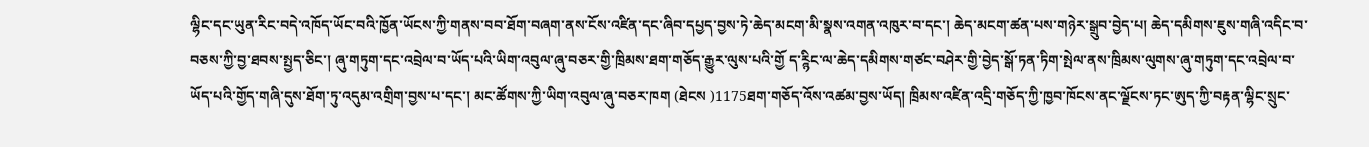ལྷིང་དང་ཡུན་རིང་བདེ་འཁོད་ཡོང་བའི་ཁྱོན་ཡོངས་ཀྱི་གནས་བབ་ཐོག་བཞག་ནས་ངོས་འཛིན་དང་ཞིབ་དཔྱད་བྱས་ཏེ་ཆེད་མངག་མི་སྣས་འགན་འཁུར་བ་དང་། ཆེད་མངག་ཚན་པས་གཉེར་སྒྲུབ་བྱེད་པ། ཆེད་དམིགས་ཇུས་གཞི་འདིང་བ་བཅས་ཀྱི་བྱ་ཐབས་སྤྱད་ཅིང་། ཞུ་གཏུག་དང་འབྲེལ་བ་ཡོད་པའི་ཡིག་འབུལ་ཞུ་བཅར་གྱི་ཁྲིམས་ཐག་གཅོད་རྒྱུར་ལུས་པའི་གྱོ ད་ཪྙིང་ལ་ཆེད་དམིགས་གཙང་བཤེར་གྱི་བྱེད་སྒོ་ཏན་ཏིག་སྤེལ་ནས་ཁྲིམས་ལུགས་ཞུ་གཏུག་དང་འབྲེལ་བ་ཡོད་པའི་གྱོད་གཞི་དུས་ཐོག་ཏུ་འདུམ་འགྲིག་བྱས་པ་དང་། མང་ཚོགས་ཀྱི་ཡིག་འབུལ་ཞུ་བཅར་ཁག (ཐེངས )1175ཐག་གཅོད་འོས་འཚམ་བྱས་ཡོད། ཁྲིམས་འཛིན་འདྲི་གཅོད་ཀྱི་ཁྱབ་ཁོངས་ནང་ལྗོངས་ཏང་ཨུད་ཀྱི་བརྟན་ལྷིང་སྲུང་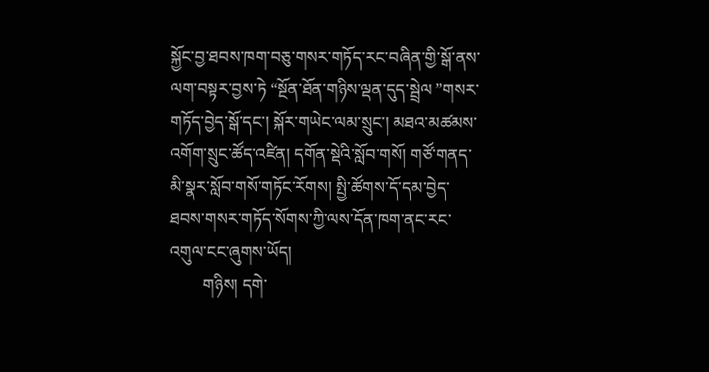སྐྱོང་བྱ་ཐབས་ཁག་བཅུ་གསར་གཏོད་རང་བཞིན་གྱི་སྒོ་ནས་ལག་བསྟར་བྱས་ཏེ “སྔོན་ཐོན་གཉིས་ལྡན་དུད་སྦྲེལ ”གསར་གཏོད་བྱེད་སྒོ་དང་། སྐོར་གཡེང་ལམ་སྲུང་། མཐའ་མཚམས་འགོག་སྲུང་ཚོད་འཛིན། དགོན་སྡེའི་སློབ་གསོ། གཙོ་གནད་མི་སྣར་སློབ་གསོ་གཏོང་རོགས། སྤྱི་ཚོགས་དོ་དམ་བྱེད་ཐབས་གསར་གཏོད་སོགས་ཀྱི་ལས་དོན་ཁག་ནང་རང་འགུལ་ངང་ཞུགས་ཡོད།
        གཉིས། དགེ་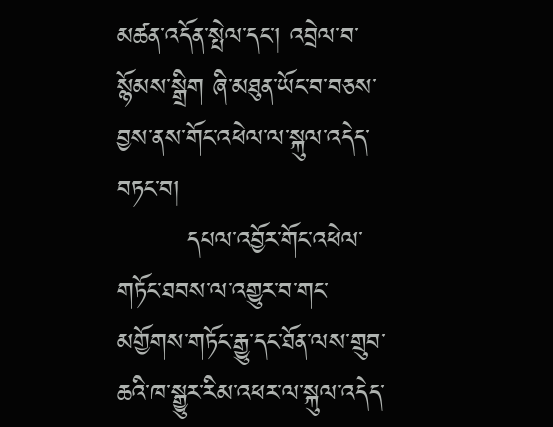མཚན་འདོན་སྤེལ་དང་། འབྲེལ་བ་སྙོམས་སྒྲིག ཞི་མཐུན་ཡོང་བ་བཅས་བྱས་ནས་གོང་འཕེལ་ལ་སྐུལ་འདེད་བཏང་བ།
        དཔལ་འབྱོར་གོང་འཕེལ་གཏོང་ཐབས་ལ་འགྱུར་བ་གང་མགྱོགས་གཏོང་རྒྱུ་དང་ཐོན་ལས་གྲུབ་ཆའི་ཁ་སྒྱུར་རིམ་འཕར་ལ་སྐུལ་འདེད་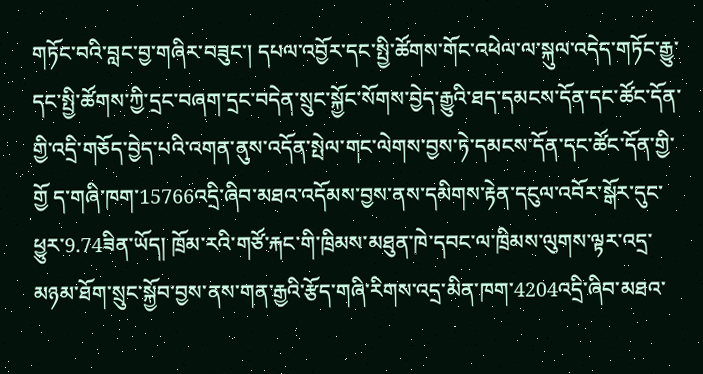གཏོང་བའི་བླང་བྱ་གཞིར་བཟུང་། དཔལ་འབྱོར་དང་སྤྱི་ཚོགས་གོང་འཕེལ་ལ་སྐུལ་འདེད་གཏོང་རྒྱུ་དང་སྤྱི་ཚོགས་ཀྱི་དྲང་བཞག་དྲང་བདེན་སྲུང་སྐྱོང་སོགས་བྱེད་རྒྱུའི་ཐད་དམངས་དོན་དང་ཚོང་དོན་གྱི་འདྲི་གཅོད་བྱེད་པའི་འགན་ནུས་འདོན་སྤེལ་གང་ལེགས་བྱས་ཏེ་དམངས་དོན་དང་ཚོང་དོན་གྱི་གྱོ ད་གཞི་ཁག་15766འདྲི་ཞིབ་མཐའ་འདོམས་བྱས་ནས་དམིགས་རྟེན་དངུལ་འབོར་སྒོར་དུང་ཕྱུར་9.74ཟིན་ཡོད། ཁྲོམ་རའི་གཙོ་རྐང་གི་ཁྲིམས་མཐུན་ཁེ་དབང་ལ་ཁྲིམས་ལུགས་ལྟར་འདྲ་མཉམ་ཐོག་སྲུང་སྐྱོབ་བྱས་ནས་གན་རྒྱའི་རྩོད་གཞི་རིགས་འདྲ་མིན་ཁག་4204འདྲི་ཞིབ་མཐའ་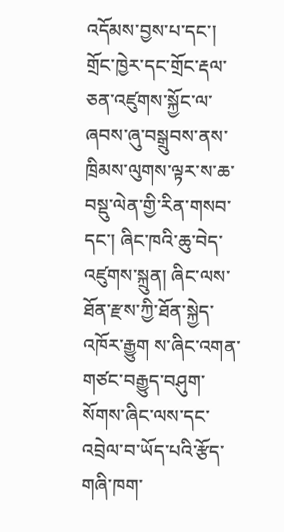འདོམས་བྱས་པ་དང་། གྲོང་ཁྱེར་དང་གྲོང་རྡལ་ཅན་འཛུགས་སྐྱོང་ལ་ཞབས་ཞུ་བསྒྲུབས་ནས་ཁྲིམས་ལུགས་ལྟར་ས་ཆ་བསྡུ་ལེན་གྱི་རིན་གསབ་དང་། ཞིང་ཁའི་ཆུ་བེད་འཛུགས་སྐྲུན། ཞིང་ལས་ཐོན་རྫས་ཀྱི་ཐོན་སྐྱེད་འཁོར་རྒྱུག ས་ཞིང་འགན་གཙང་བརྒྱུད་བཤུག་སོགས་ཞིང་ལས་དང་འབྲེལ་བ་ཡོད་པའི་རྩོད་གཞི་ཁག་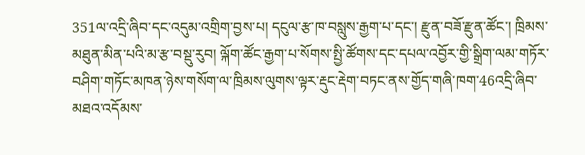351ལ་འདྲི་ཞིབ་དང་འདུམ་འགྲིག་བྱས་པ། དངུལ་རྩ་ཁ་བསླུས་རྒྱག་པ་དང་། རྫུན་བཟོ་རྫུན་ཚོང་། ཁྲིམས་མཐུན་མིན་པའི་མ་རྩ་བསྡུ་རུབ། ལྐོག་ཚོང་རྒྱག་པ་སོགས་སྤྱི་ཚོགས་དང་དཔལ་འབྱོར་གྱི་སྒྲིག་ལམ་གཏོར་བཤིག་གཏོང་མཁན་ཉེས་གསོག་ལ་ཁྲིམས་ལུགས་ལྟར་རྡུང་རྡེག་བཏང་ནས་གྱོད་གཞི་ཁག་46འདྲི་ཞིབ་མཐའ་འདོམས་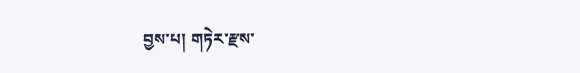བྱས་པ། གཏེར་རྫས་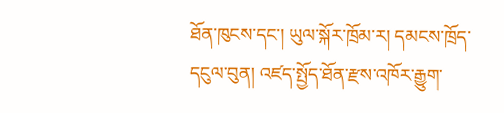ཐོན་ཁུངས་དང་། ཡུལ་སྐོར་ཁྲོམ་ར། དམངས་ཁྲོད་དངུལ་བུན། འཛད་སྤྱོད་ཐོན་རྫས་འཁོར་རྒྱུག་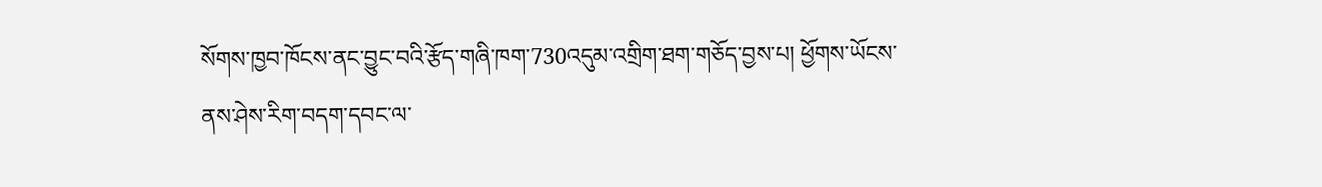སོགས་ཁྱབ་ཁོངས་ནང་བྱུང་བའི་རྩོད་གཞི་ཁག་730འདུམ་འགྲིག་ཐག་གཅོད་བྱས་པ། ཕྱོགས་ཡོངས་ནས་ཤེས་རིག་བདག་དབང་ལ་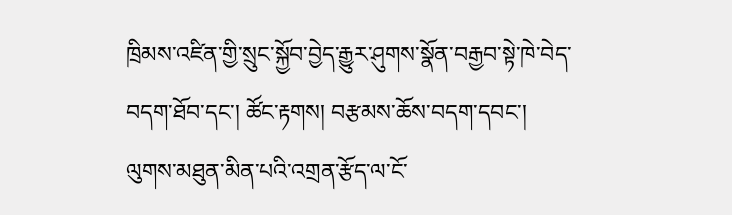ཁྲིམས་འཛིན་གྱི་སྲུང་སྐྱོབ་བྱེད་རྒྱུར་ཤུགས་སྣོན་བརྒྱབ་སྟེ་ཁེ་བེད་བདག་ཐོབ་དང་། ཚོང་རྟགས། བརྩམས་ཆོས་བདག་དབང་། ལུགས་མཐུན་མིན་པའི་འགྲན་རྩོད་ལ་ངོ་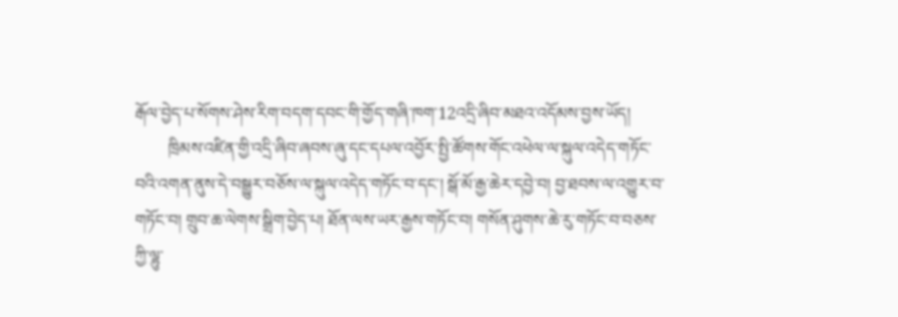རྒོལ་བྱེད་པ་སོགས་ཤེས་རིག་བདག་དབང་གི་གྱོད་གཞི་ཁག་12འདྲི་ཞིབ་མཐའ་འདོམས་བྱས་ཡོད།
        ཁྲིམས་འཛིན་གྱི་འདྲི་ཞིབ་ཞབས་ཞུ་དང་དཔལ་འབྱོར་སྤྱི་ཚོགས་གོང་འཕེལ་ལ་སྐུལ་འདེད་གཏོང་བའི་འགན་ནུས་དེ་བསྒྱུར་བཅོས་ལ་སྐུལ་འདེད་གཏོང་བ་དང་། སྒོ་མོ་རྒྱ་ཆེར་དབྱེ་བ། བྱ་ཐབས་ལ་འགྱུར་བ་གཏོང་བ། གྲུབ་ཆ་ལེགས་སྒྲིག་བྱེད་པ། ཐོན་ལས་ཡར་རྒྱས་གཏོང་བ། གསོན་ཤུགས་ཆེ་རུ་གཏོང་བ་བཅས་ཀྱི་ལྷུ་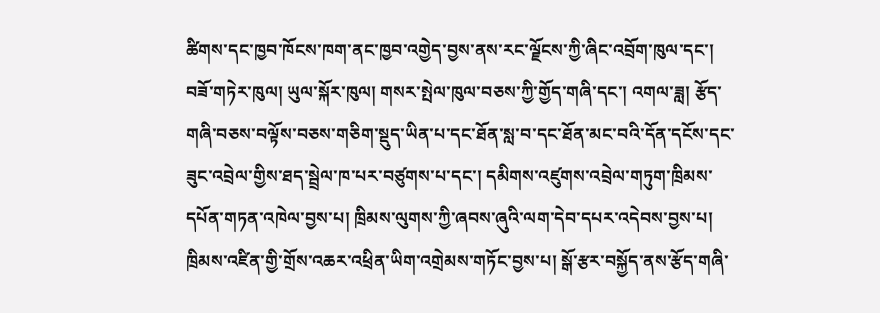ཚིགས་དང་ཁྱབ་ཁོངས་ཁག་ནང་ཁྱབ་འགྱེད་བྱས་ནས་རང་ལྗོངས་ཀྱི་ཞིང་འབྲོག་ཁུལ་དང་། བཟོ་གཏེར་ཁུལ། ཡུལ་སྐོར་ཁུལ། གསར་སྤེལ་ཁུལ་བཅས་ཀྱི་གྱོད་གཞི་དང་། འགལ་ཟླ། རྩོད་གཞི་བཅས་བལྟོས་བཅས་གཅིག་སྡུད་ཡིན་པ་དང་ཐོན་སླ་བ་དང་ཐོན་མང་བའི་དོན་དངོས་དང་ཟུང་འབྲེལ་གྱིས་ཐད་སྦྲེལ་ཁ་པར་བཙུགས་པ་དང་། དམིགས་འཛུགས་འབྲེལ་གཏུག་ཁྲིམས་དཔོན་གཏན་འཁེལ་བྱས་པ། ཁྲིམས་ལུགས་ཀྱི་ཞབས་ཞུའི་ལག་དེབ་དཔར་འདེབས་བྱས་པ། ཁྲིམས་འཛིན་གྱི་གྲོས་འཆར་འཕྲིན་ཡིག་འགྲེམས་གཏོང་བྱས་པ། སྒོ་རྩར་བསྐྱོད་ནས་རྩོད་གཞི་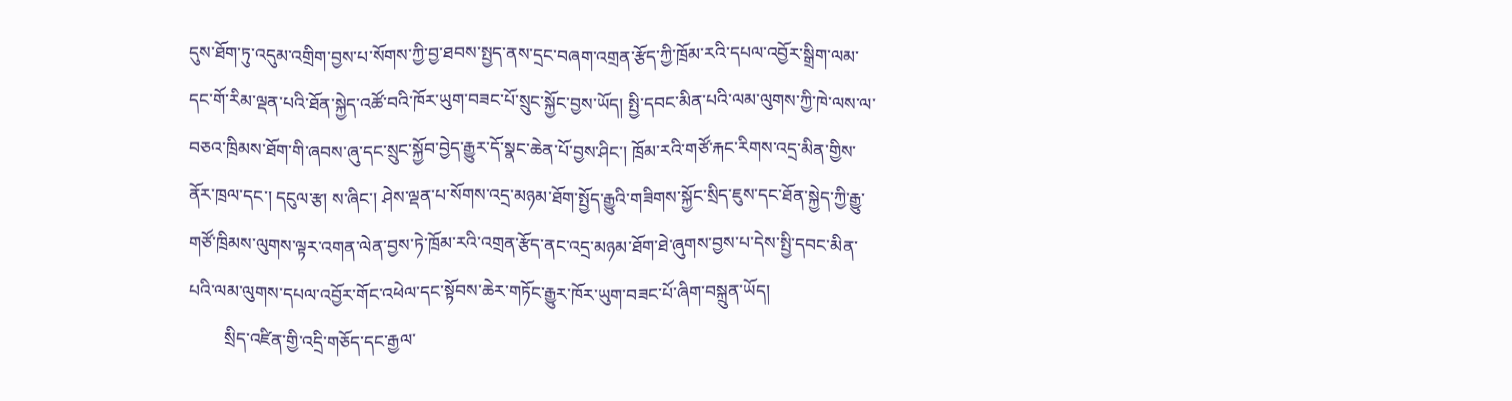དུས་ཐོག་ཏུ་འདུམ་འགྲིག་བྱས་པ་སོགས་ཀྱི་བྱ་ཐབས་སྤྱད་ནས་དྲང་བཞག་འགྲན་རྩོད་ཀྱི་ཁྲོམ་རའི་དཔལ་འབྱོར་སྒྲིག་ལམ་དང་གོ་རིམ་ལྡན་པའི་ཐོན་སྐྱེད་འཚོ་བའི་ཁོར་ཡུག་བཟང་པོ་སྲུང་སྐྱོང་བྱས་ཡོད། སྤྱི་དབང་མིན་པའི་ལམ་ལུགས་ཀྱི་ཁེ་ལས་ལ་བཅའ་ཁྲིམས་ཐོག་གི་ཞབས་ཞུ་དང་སྲུང་སྐྱོབ་བྱེད་རྒྱུར་དོ་སྣང་ཆེན་པོ་བྱས་ཤིང་། ཁྲོམ་རའི་གཙོ་རྐང་རིགས་འདྲ་མིན་གྱིས་ནོར་ཁྲལ་དང་། དངུལ་རྩ། ས་ཞིང་། ཤེས་ལྡན་པ་སོགས་འདྲ་མཉམ་ཐོག་སྤྱོད་རྒྱུའི་གཟིགས་སྐྱོང་སྲིད་ཇུས་དང་ཐོན་སྐྱེད་ཀྱི་རྒྱུ་གཙོ་ཁྲིམས་ལུགས་ལྟར་འགན་ལེན་བྱས་ཏེ་ཁྲོམ་རའི་འགྲན་རྩོད་ནང་འདྲ་མཉམ་ཐོག་ཐེ་ཞུགས་བྱས་པ་དེས་སྤྱི་དབང་མིན་པའི་ལམ་ལུགས་དཔལ་འབྱོར་གོང་འཕེལ་དང་སྟོབས་ཆེར་གཏོང་རྒྱུར་ཁོར་ཡུག་བཟང་པོ་ཞིག་བསྐྲུན་ཡོད།
        སྲིད་འཛིན་གྱི་འདྲི་གཅོད་དང་རྒྱལ་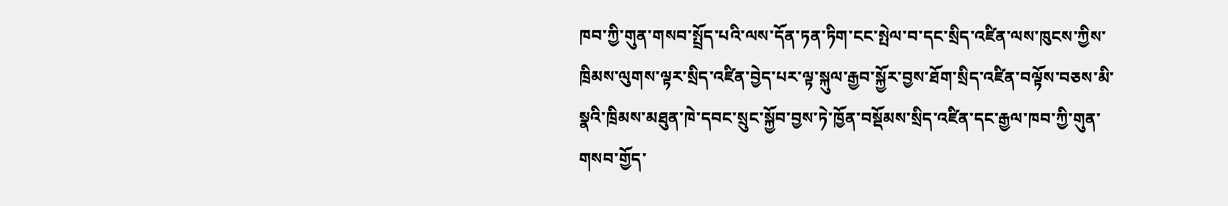ཁབ་ཀྱི་གུན་གསབ་སྤྲོད་པའི་ལས་དོན་ཏན་ཏིག་ངང་སྤེལ་བ་དང་སྲིད་འཛིན་ལས་ཁུངས་ཀྱིས་ཁྲིམས་ལུགས་ལྟར་སྲིད་འཛིན་བྱེད་པར་ལྟ་སྐུལ་རྒྱབ་སྐྱོར་བྱས་ཐོག་སྲིད་འཛིན་བལྟོས་བཅས་མི་སྣའི་ཁྲིམས་མཐུན་ཁེ་དབང་སྲུང་སྐྱོབ་བྱས་ཏེ་ཁྱོན་བསྡོམས་སྲིད་འཛིན་དང་རྒྱལ་ཁབ་ཀྱི་གུན་གསབ་གྱོད་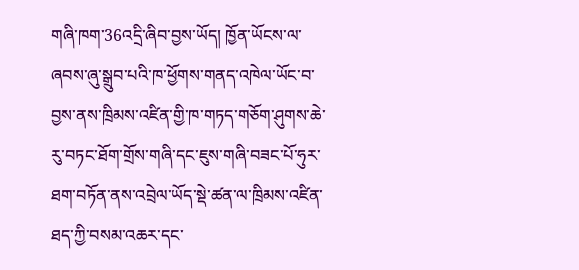གཞི་ཁག་36འདྲི་ཞིབ་བྱས་ཡོད། ཁྱོན་ཡོངས་ལ་ཞབས་ཞུ་སྒྲུབ་པའི་ཁ་ཕྱོགས་གནད་འཁེལ་ཡོང་བ་བྱས་ནས་ཁྲིམས་འཛིན་གྱི་ཁ་གཏད་གཅོག་ཤུགས་ཆེ་རུ་བཏང་ཐོག་གྲོས་གཞི་དང་ཇུས་གཞི་བཟང་པོ་ཧུར་ཐག་བཏོན་ནས་འབྲེལ་ཡོད་སྡེ་ཚན་ལ་ཁྲིམས་འཛིན་ཐད་ཀྱི་བསམ་འཆར་དང་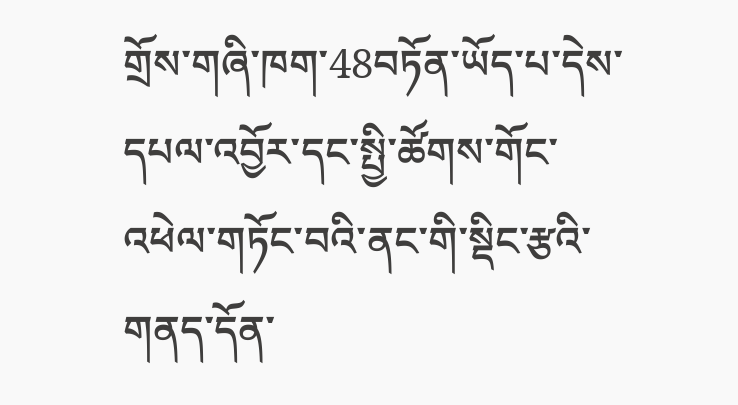གྲོས་གཞི་ཁག་48བཏོན་ཡོད་པ་དེས་དཔལ་འབྱོར་དང་སྤྱི་ཚོགས་གོང་འཕེལ་གཏོང་བའི་ནང་གི་སྡིང་རྩའི་གནད་དོན་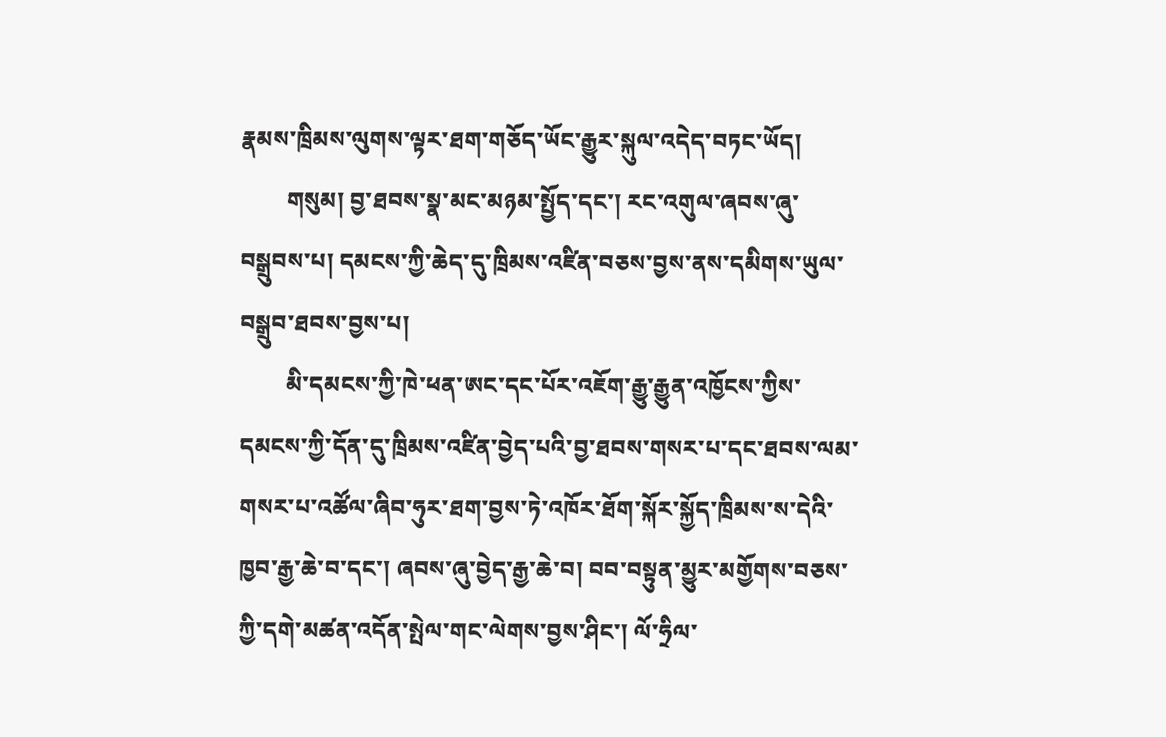རྣམས་ཁྲིམས་ལུགས་ལྟར་ཐག་གཅོད་ཡོང་རྒྱུར་སྐུལ་འདེད་བཏང་ཡོད།
        གསུམ། བྱ་ཐབས་སྣ་མང་མཉམ་སྤྱོད་དང་། རང་འགུལ་ཞབས་ཞུ་བསྒྲུབས་པ། དམངས་ཀྱི་ཆེད་དུ་ཁྲིམས་འཛིན་བཅས་བྱས་ནས་དམིགས་ཡུལ་བསྒྲུབ་ཐབས་བྱས་པ།
        མི་དམངས་ཀྱི་ཁེ་ཕན་ཨང་དང་པོར་འཇོག་རྒྱུ་རྒྱུན་འཁྱོངས་ཀྱིས་དམངས་ཀྱི་དོན་དུ་ཁྲིམས་འཛིན་བྱེད་པའི་བྱ་ཐབས་གསར་པ་དང་ཐབས་ལམ་གསར་པ་འཚོལ་ཞིབ་ཧུར་ཐག་བྱས་ཏེ་འཁོར་ཐོག་སྐོར་སྐྱོད་ཁྲིམས་ས་དེའི་ཁྱབ་རྒྱ་ཆེ་བ་དང་། ཞབས་ཞུ་བྱེད་རྒྱ་ཆེ་བ། བབ་བསྟུན་མྱུར་མགྱོགས་བཅས་ཀྱི་དགེ་མཚན་འདོན་སྤེལ་གང་ལེགས་བྱས་ཤིང་། ལོ་ཧྲིལ་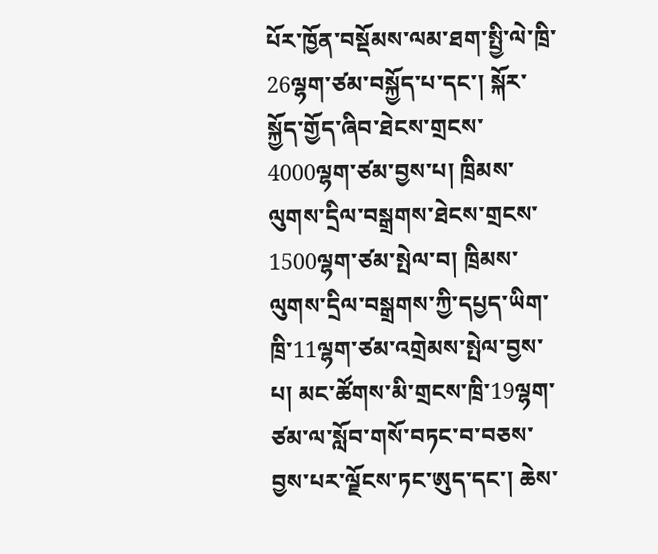པོར་ཁྱོན་བསྡོམས་ལམ་ཐག་སྤྱི་ལེ་ཁྲི་26ལྷག་ཙམ་བསྐྱོད་པ་དང་། སྐོར་སྐྱོད་གྱོད་ཞིབ་ཐེངས་གྲངས་4000ལྷག་ཙམ་བྱས་པ། ཁྲིམས་ལུགས་དྲིལ་བསྒྲགས་ཐེངས་གྲངས་1500ལྷག་ཙམ་སྤེལ་བ། ཁྲིམས་ལུགས་དྲིལ་བསྒྲགས་ཀྱི་དཔྱད་ཡིག་ཁྲི་11ལྷག་ཙམ་འགྲེམས་སྤེལ་བྱས་པ། མང་ཚོགས་མི་གྲངས་ཁྲི་19ལྷག་ཙམ་ལ་སློབ་གསོ་བཏང་བ་བཅས་བྱས་པར་ལྗོངས་ཏང་ཨུད་དང་། ཆེས་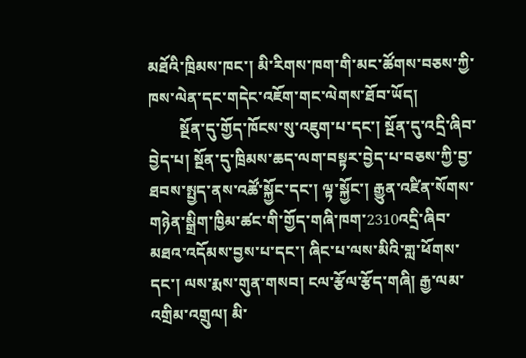མཐོའི་ཁྲིམས་ཁང་། མི་རིགས་ཁག་གི་མང་ཚོགས་བཅས་ཀྱི་ཁས་ལེན་དང་གདེང་འཇོག་གང་ལེགས་ཐོབ་ཡོད།
        སྔོན་དུ་གྱོད་ཁོངས་སུ་འཇུག་པ་དང་། སྔོན་དུ་འདྲི་ཞིབ་བྱེད་པ། སྔོན་དུ་ཁྲིམས་ཆད་ལག་བསྟར་བྱེད་པ་བཅས་ཀྱི་བྱ་ཐབས་སྤྱད་ནས་འཚོ་སྐྱོང་དང་། ལྟ་སྐྱོང་། རྒྱུན་འཛིན་སོགས་གཉེན་སྒྲིག་ཁྱིམ་ཚང་གི་གྱོད་གཞི་ཁག་2310འདྲི་ཞིབ་མཐའ་འདོམས་བྱས་པ་དང་། ཞིང་པ་ལས་མིའི་གླ་ཕོགས་དང་། ལས་རྨས་གུན་གསབ། ངལ་རྩོལ་རྩོད་གཞི། རྒྱ་ལམ་འགྲིམ་འགྲུལ། མི་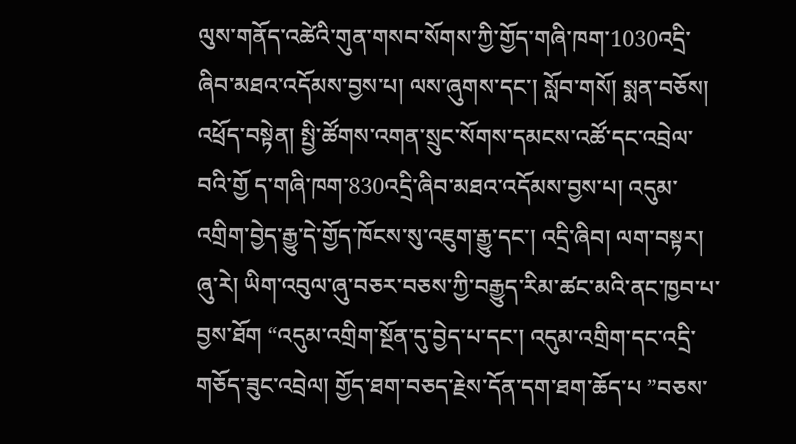ལུས་གནོད་འཚེའི་གུན་གསབ་སོགས་ཀྱི་གྱོད་གཞི་ཁག་1030འདྲི་ཞིབ་མཐའ་འདོམས་བྱས་པ། ལས་ཞུགས་དང་། སློབ་གསོ། སྨན་བཅོས། འཕྲོད་བསྟེན། སྤྱི་ཚོགས་འགན་སྲུང་སོགས་དམངས་འཚོ་དང་འབྲེལ་བའི་གྱོ ད་གཞི་ཁག་830འདྲི་ཞིབ་མཐའ་འདོམས་བྱས་པ། འདུམ་འགྲིག་བྱེད་རྒྱུ་དེ་གྱོད་ཁོངས་སུ་འཇུག་རྒྱུ་དང་། འདྲི་ཞིབ། ལག་བསྟར། ཞུ་རེ། ཡིག་འབུལ་ཞུ་བཅར་བཅས་ཀྱི་བརྒྱུད་རིམ་ཚང་མའི་ནང་ཁྱབ་པ་བྱས་ཐོག “འདུམ་འགྲིག་སྔོན་དུ་བྱེད་པ་དང་། འདུམ་འགྲིག་དང་འདྲི་གཅོད་ཟུང་འབྲེལ། གྱོད་ཐག་བཅད་རྗེས་དོན་དག་ཐག་ཆོད་པ ”བཅས་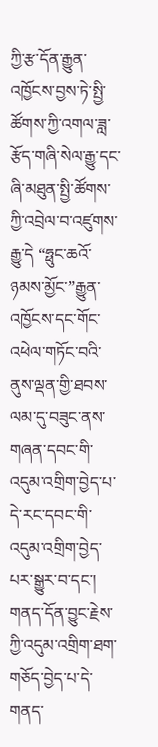ཀྱི་རྩ་དོན་རྒྱུན་འཁྱོངས་བྱས་ཏེ་སྤྱི་ཚོགས་ཀྱི་འགལ་ཟླ་རྩོད་གཞི་སེལ་རྒྱུ་དང་ཞི་མཐུན་སྤྱི་ཚོགས་ཀྱི་འབྲེལ་བ་འཛུགས་རྒྱུ་དེ “ཧྥུང་ཆའོ་ཉམས་མྱོང་”རྒྱུན་འཁྱོངས་དང་གོང་འཕེལ་གཏོང་བའི་ནུས་ལྡན་གྱི་ཐབས་ལམ་དུ་བཟུང་ནས་གཞན་དབང་གི་འདུམ་འགྲིག་བྱེད་པ་དེ་རང་དབང་གི་འདུམ་འགྲིག་བྱེད་པར་སྒྱུར་བ་དང་། གནད་དོན་བྱུང་རྗེས་ཀྱི་འདུམ་འགྲིག་ཐག་གཅོད་བྱེད་པ་དེ་གནད་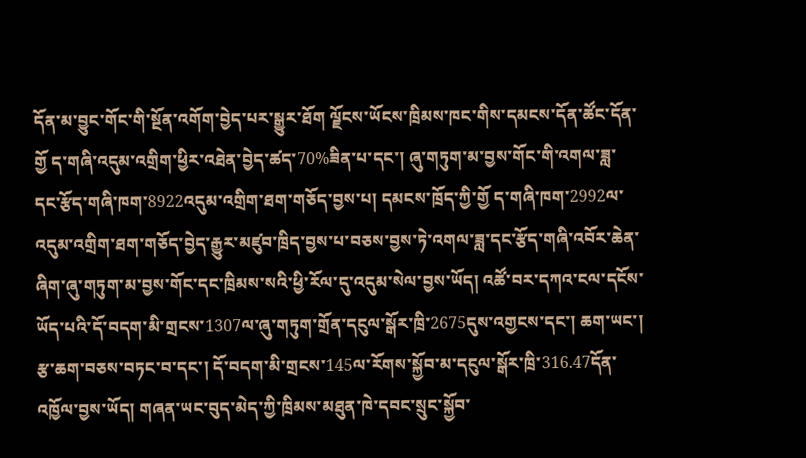དོན་མ་བྱུང་གོང་གི་སྔོན་འགོག་བྱེད་པར་སྒྱུར་ཐོག ལྗོངས་ཡོངས་ཁྲིམས་ཁང་གིས་དམངས་དོན་ཚོང་དོན་གྱོ ད་གཞི་འདུམ་འགྲིག་ཕྱིར་འཐེན་བྱེད་ཚད་70%ཟིན་པ་དང་། ཞུ་གཏུག་མ་བྱས་གོང་གི་འགལ་ཟླ་དང་རྩོད་གཞི་ཁག་8922འདུམ་འགྲིག་ཐག་གཅོད་བྱས་པ། དམངས་ཁྲོད་ཀྱི་གྱོ ད་གཞི་ཁག་2992ལ་འདུམ་འགྲིག་ཐག་གཅོད་བྱེད་རྒྱུར་མཛུབ་ཁྲིད་བྱས་པ་བཅས་བྱས་ཏེ་འགལ་ཟླ་དང་རྩོད་གཞི་འབོར་ཆེན་ཞིག་ཞུ་གཏུག་མ་བྱས་གོང་དང་ཁྲིམས་སའི་ཕྱི་རོལ་དུ་འདུམ་སེལ་བྱས་ཡོད། འཚོ་བར་དཀའ་ངལ་དངོས་ཡོད་པའི་དོ་བདག་མི་གྲངས་1307ལ་ཞུ་གཏུག་གྲོན་དངུལ་སྒོར་ཁྲི་2675དུས་འགྱངས་དང་། ཆག་ཡང་། རྩ་ཆག་བཅས་བཏང་བ་དང་། དོ་བདག་མི་གྲངས་145ལ་རོགས་སྐྱོབ་མ་དངུལ་སྒོར་ཁྲི་316.47དོན་འཁྱོལ་བྱས་ཡོད། གཞན་ཡང་བུད་མེད་ཀྱི་ཁྲིམས་མཐུན་ཁེ་དབང་སྲུང་སྐྱོབ་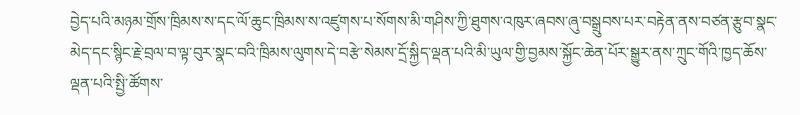བྱེད་པའི་མཉམ་གྲོས་ཁྲིམས་ས་དང་ལོ་ཆུང་ཁྲིམས་ས་འཛུགས་པ་སོགས་མི་གཤིས་ཀྱི་ཐུགས་འཁུར་ཞབས་ཞུ་བསྒྲུབས་པར་བརྟེན་ནས་བཙན་རྩུབ་སྣང་མེད་དང་སྙིང་རྗེ་བྲལ་བ་ལྟ་བུར་སྣང་བའི་ཁྲིམས་ལུགས་དེ་བརྩེ་སེམས་དྲོ་སྐྱིད་ལྡན་པའི་མི་ཡུལ་གྱི་བྱམས་སྐྱོང་ཆེན་པོར་སྒྱུར་ནས་ཀྲུང་གོའི་ཁྱད་ཆོས་ལྡན་པའི་སྤྱི་ཚོགས་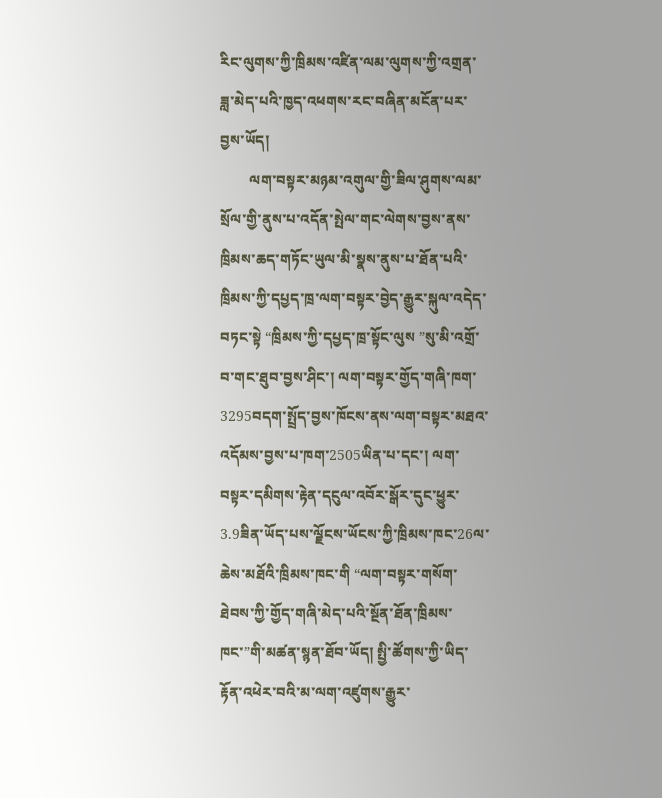རིང་ལུགས་ཀྱི་ཁྲིམས་འཛིན་ལམ་ལུགས་ཀྱི་འགྲན་ཟླ་མེད་པའི་ཁྱད་འཕགས་རང་བཞིན་མངོན་པར་བྱས་ཡོད།
        ལག་བསྟར་མཉམ་འགུལ་གྱི་ཟིལ་ཤུགས་ལམ་སྲོལ་གྱི་ནུས་པ་འདོན་སྤེལ་གང་ལེགས་བྱས་ནས་ཁྲིམས་ཆད་གཏོང་ཡུལ་མི་སྣས་ནུས་པ་ཐོན་པའི་ཁྲིམས་ཀྱི་དཔྱད་ཁྲ་ལག་བསྟར་བྱེད་རྒྱུར་སྐུལ་འདེད་བཏང་སྟེ “ཁྲིམས་ཀྱི་དཔྱད་ཁྲ་སྟོང་ལུས ”སུ་མི་འགྲོ་བ་གང་ཐུབ་བྱས་ཤིང་། ལག་བསྟར་གྱོད་གཞི་ཁག་3295བདག་སྤྲོད་བྱས་ཁོངས་ནས་ལག་བསྟར་མཐའ་འདོམས་བྱས་པ་ཁག་2505ཡིན་པ་དང་། ལག་བསྟར་དམིགས་རྟེན་དངུལ་འབོར་སྒོར་དུང་ཕྱུར་3.9ཟིན་ཡོད་པས་ལྗོངས་ཡོངས་ཀྱི་ཁྲིམས་ཁང་26ལ་ཆེས་མཐོའི་ཁྲིམས་ཁང་གི “ལག་བསྟར་གསོག་ཐེབས་ཀྱི་གྱོད་གཞི་མེད་པའི་སྔོན་ཐོན་ཁྲིམས་ཁང་”གི་མཚན་སྙན་ཐོབ་ཡོད། སྤྱི་ཚོགས་ཀྱི་ཡིད་རྟོན་འཕེར་བའི་མ་ལག་འཛུགས་རྒྱུར་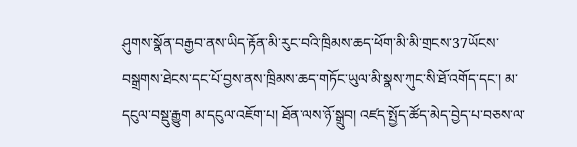ཤུགས་སྣོན་བརྒྱབ་ནས་ཡིད་རྟོན་མི་རུང་བའི་ཁྲིམས་ཆད་ཕོག་མི་མི་གྲངས་37ཡོངས་བསྒྲགས་ཐེངས་དང་པོ་བྱས་ནས་ཁྲིམས་ཆད་གཏོང་ཡུལ་མི་སྣས་ཀུང་སི་ཐོ་འགོད་དང་། མ་དངུལ་བསྡུ་རྒྱུག མ་དངུལ་འཇོག་པ། ཐོན་ལས་ཉོ་སྒྲུབ། འཛད་སྤྱོད་ཚོད་མེད་བྱེད་པ་བཅས་ལ་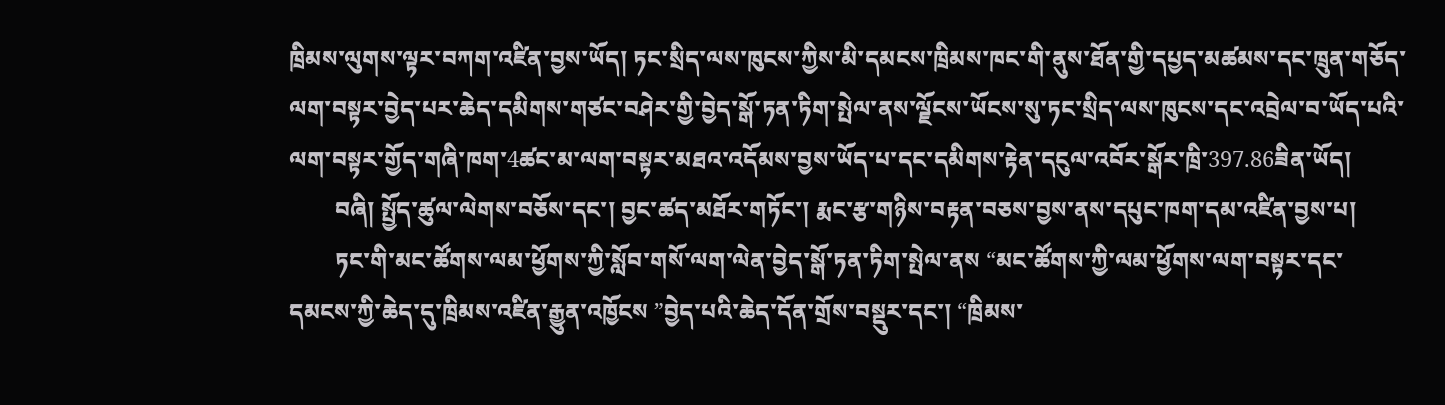ཁྲིམས་ལུགས་ལྟར་བཀག་འཛིན་བྱས་ཡོད། ཏང་སྲིད་ལས་ཁུངས་ཀྱིས་མི་དམངས་ཁྲིམས་ཁང་གི་ནུས་ཐོན་གྱི་དཔྱད་མཚམས་དང་ཁྲུན་གཅོད་ལག་བསྟར་བྱེད་པར་ཆེད་དམིགས་གཙང་བཤེར་གྱི་བྱེད་སྒོ་ཏན་ཏིག་སྤེལ་ནས་ལྗོངས་ཡོངས་སུ་ཏང་སྲིད་ལས་ཁུངས་དང་འབྲེལ་བ་ཡོད་པའི་ལག་བསྟར་གྱོད་གཞི་ཁག་4ཚང་མ་ལག་བསྟར་མཐའ་འདོམས་བྱས་ཡོད་པ་དང་དམིགས་རྟེན་དངུལ་འབོར་སྒོར་ཁྲི་397.86ཟིན་ཡོད།
        བཞི། སྤྱོད་ཚུལ་ལེགས་བཅོས་དང་། བྱང་ཚད་མཐོར་གཏོང་། རྨང་རྩ་གཉིས་བརྟན་བཅས་བྱས་ནས་དཔུང་ཁག་དམ་འཛིན་བྱས་པ།
        ཏང་གི་མང་ཚོགས་ལམ་ཕྱོགས་ཀྱི་སློབ་གསོ་ལག་ལེན་བྱེད་སྒོ་ཏན་ཏིག་སྤེལ་ནས “མང་ཚོགས་ཀྱི་ལམ་ཕྱོགས་ལག་བསྟར་དང་དམངས་ཀྱི་ཆེད་དུ་ཁྲིམས་འཛིན་རྒྱུན་འཁྱོངས ”བྱེད་པའི་ཆེད་དོན་གྲོས་བསྡུར་དང་། “ཁྲིམས་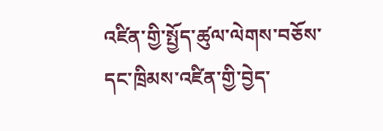འཛིན་གྱི་སྤྱོད་ཚུལ་ལེགས་བཅོས་དང་ཁྲིམས་འཛིན་གྱི་བྱེད་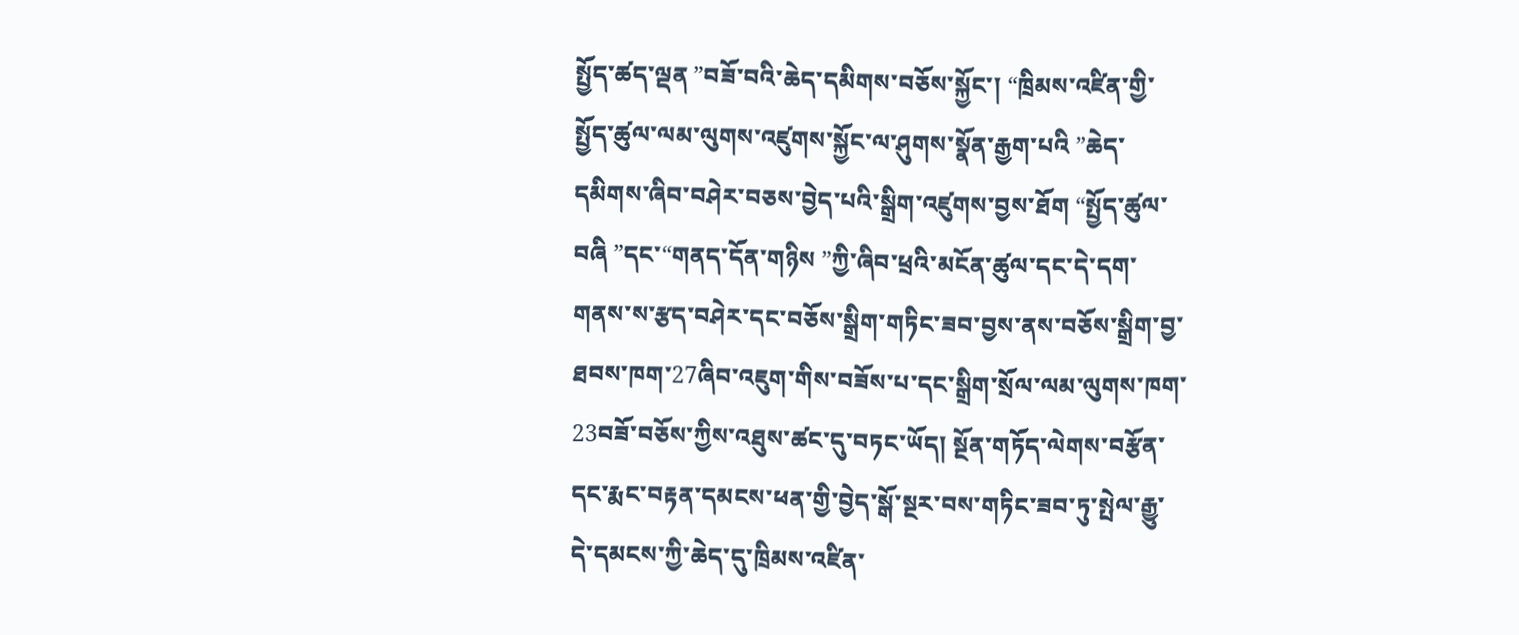སྤྱོད་ཚད་ལྡན ”བཟོ་བའི་ཆེད་དམིགས་བཅོས་སྐྱོང་། “ཁྲིམས་འཛིན་གྱི་སྤྱོད་ཚུལ་ལམ་ལུགས་འཛུགས་སྐྱོང་ལ་ཤུགས་སྣོན་རྒྱག་པའི ”ཆེད་དམིགས་ཞིབ་བཤེར་བཅས་བྱེད་པའི་སྒྲིག་འཛུགས་བྱས་ཐོག “སྤྱོད་ཚུལ་བཞི ”དང་“གནད་དོན་གཉིས ”ཀྱི་ཞིབ་ཕྲའི་མངོན་ཚུལ་དང་དེ་དག་གནས་ས་རྩད་བཤེར་དང་བཅོས་སྒྲིག་གཏིང་ཟབ་བྱས་ནས་བཅོས་སྒྲིག་བྱ་ཐབས་ཁག་27ཞིབ་འཇུག་གིས་བཟོས་པ་དང་སྒྲིག་སྲོལ་ལམ་ལུགས་ཁག་23བཟོ་བཅོས་ཀྱིས་འཐུས་ཚང་དུ་བཏང་ཡོད། སྔོན་གཏོད་ལེགས་བརྩོན་དང་རྨང་བརྟན་དམངས་ཕན་གྱི་བྱེད་སྒོ་སྔར་བས་གཏིང་ཟབ་ཏུ་སྤེལ་རྒྱུ་དེ་དམངས་ཀྱི་ཆེད་དུ་ཁྲིམས་འཛིན་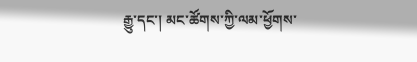རྒྱུ་དང་། མང་ཚོགས་ཀྱི་ལམ་ཕྱོགས་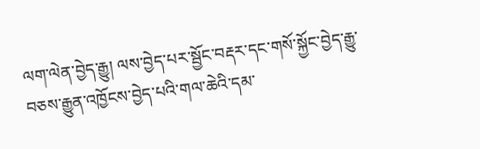ལག་ལེན་བྱེད་རྒྱུ། ལས་བྱེད་པར་སྦྱོང་བརྡར་དང་གསོ་སྐྱོང་བྱེད་རྒྱུ་བཅས་རྒྱུན་འཁྱོངས་བྱེད་པའི་གལ་ཆེའི་དམ་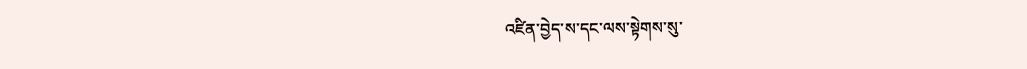འཛིན་བྱེད་ས་དང་ལས་སྟེགས་སུ་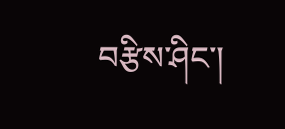བརྩིས་ཤིང་།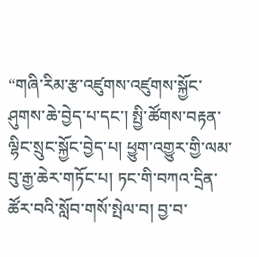“གཞི་རིམ་རྩ་འཛུགས་འཛུགས་སྐྱོང་ཤུགས་ཆེ་བྱེད་པ་དང་། སྤྱི་ཚོགས་བརྟན་ལྷིང་སྲུང་སྐྱོང་བྱེད་པ། ཕྱུག་འགྱུར་གྱི་ལམ་བུ་རྒྱ་ཆེར་གཏོང་པ། ཏང་གི་བཀའ་དྲིན་ཚོར་བའི་སློབ་གསོ་སྤེལ་བ། བྱ་བ་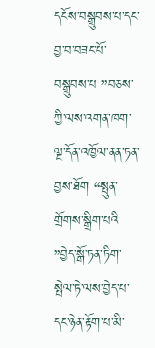དངོས་བསྒྲུབས་པ་དང་བྱ་བ་བཟང་པོ་བསྒྲུབས་པ ”བཅས་ཀྱི་ལས་འགན་ཁག་ལྔ་དོན་འཁྱོལ་ནན་ཏན་བྱས་ཐོག “སྤུན་གྲོགས་སྒྲིག་པའི ”བྱེད་སྒོ་ཏན་ཏིག་སྤེལ་ཏེ་ལས་བྱེད་པ་དང་ཉེན་རྟོག་པ་མི་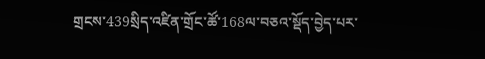གྲངས་439སྲིད་འཛིན་གྲོང་ཚོ་168ལ་བཅའ་སྡོད་བྱེད་པར་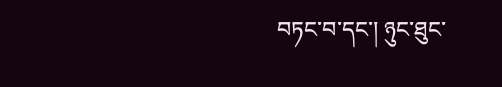བཏང་བ་དང་། ཉུང་ཐུང་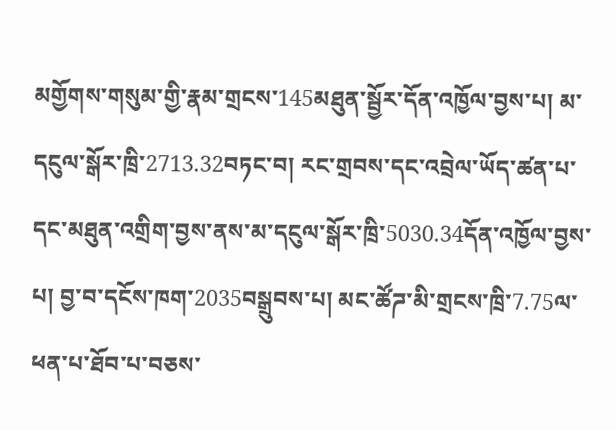མགྱོགས་གསུམ་གྱི་རྣམ་གྲངས་145མཐུན་སྦྱོར་དོན་འཁྱོལ་བྱས་པ། མ་དངུལ་སྒོར་ཁྲི་2713.32བཏང་བ། རང་གྲབས་དང་འབྲེལ་ཡོད་ཚན་པ་དང་མཐུན་འགྲིག་བྱས་ནས་མ་དངུལ་སྒོར་ཁྲི་5030.34དོན་འཁྱོལ་བྱས་པ། བྱ་བ་དངོས་ཁག་2035བསྒྲུབས་པ། མང་ཚོཌ་མི་གྲངས་ཁྲི་7.75ལ་ཕན་པ་ཐོབ་པ་བཅས་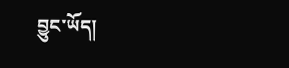བྱུང་ཡོད།